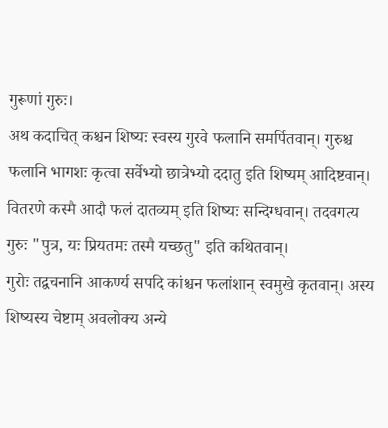गुरूणां गुरुः।
अथ कदाचित् कश्चन शिष्यः स्वस्य गुरवे फलानि समर्पितवान्। गुरुश्च फलानि भागशः कृत्वा सर्वेभ्यो छात्रेभ्यो ददातु इति शिष्यम् आदिष्टवान्। वितरणे कस्मै आदौ फलं दातव्यम् इति शिष्यः सन्दिग्धवान्। तदवगत्य गुरुः "पुत्र, यः प्रियतमः तस्मै यच्छतु" इति कथितवान्।
गुरोः तद्वचनानि आकर्ण्य सपदि कांश्चन फलांशान् स्वमुखे कृतवान्। अस्य शिष्यस्य चेष्टाम् अवलोक्य अन्ये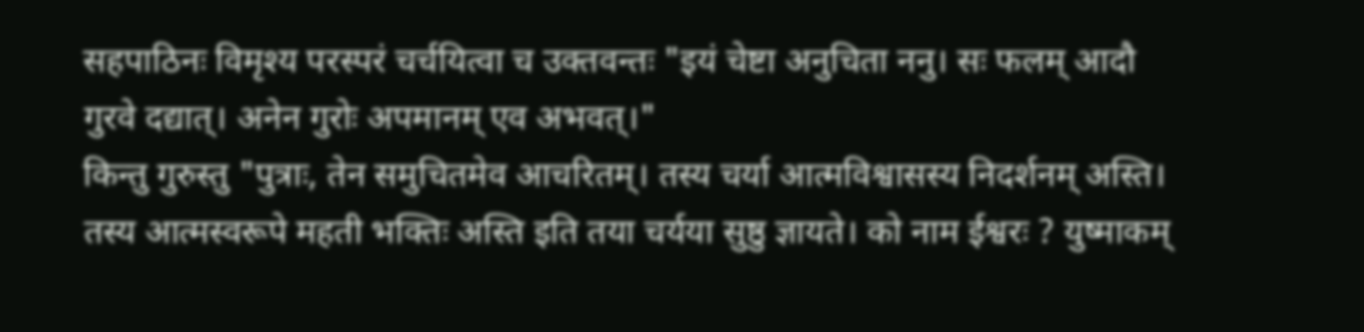सहपाठिनः विमृश्य परस्परं चर्चयित्वा च उक्तवन्तः "इयं चेष्टा अनुचिता ननु। सः फलम् आदौ गुरवे दद्यात्। अनेन गुरोः अपमानम् एव अभवत्।"
किन्तु गुरुस्तु "पुत्राः, तेन समुचितमेव आचरितम्। तस्य चर्या आत्मविश्वासस्य निदर्शनम् अस्ति। तस्य आत्मस्वरूपे महती भक्तिः अस्ति इति तया चर्यया सुष्ठु ज्ञायते। को नाम ईश्वरः ? युष्माकम्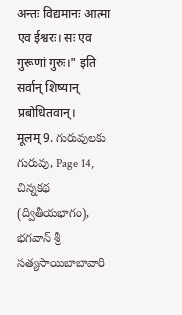अन्तः विद्यमानः आत्मा एव ईश्वरः। सः एव गुरूणां गुरुः।" इति सर्वान् शिष्यान् प्रबोधितवान्।
मूलम् 9. గురువులకు గురువు, Page 14, చిన్నకథ (ద్వితీయభాగం), భగవాన్ శ్రీ సత్యసాయిబాబావారి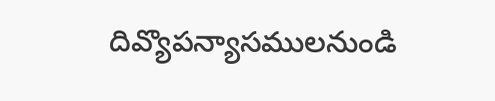దివ్యొపన్యాసములనుండి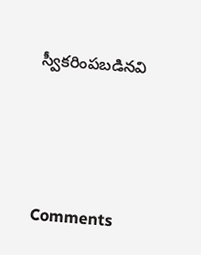స్వీకరింపబడినవి




Comments